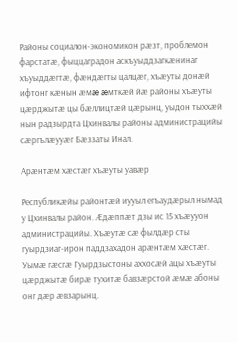Районы социалон-экономикон рæзт, проблемон фарстатæ, фыццаградон аскъуыддзагкæнинаг хъуыддæгтæ, фæндæгты цалцæг, хъæуты донæй ифтонг кæнын æмæ æмткæй йæ районы хъæуты цæрджытæ цы бæллицтæй цæрынц, уыдон тыххæй нын радзырдта Цхинвалы районы администрацийы сæргълæууæг Бæззаты Инал.

Арæнтæм хæстæг хъæуты уавæр

Республикæйы районтæй иууыл егъаудæрыл нымад у Цхинвалы район. Æдæппæт дзы ис 15 хъæууон администрацийы. Хъæутæ сæ фылдæр сты гуырдзиаг-ирон паддзахадон арæнтæм хæстæг. Уымæ гæсгæ Гуырдзыстоны аххосæй ацы хъæуты цæрджытæ бирæ тухитæ бавзæрстой æмæ абоны онг дæр æвзарынц.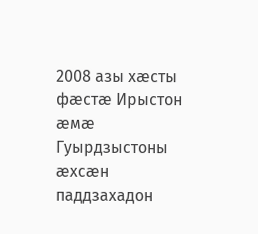2008 азы хæсты фæстæ Ирыстон æмæ Гуырдзыстоны æхсæн паддзахадон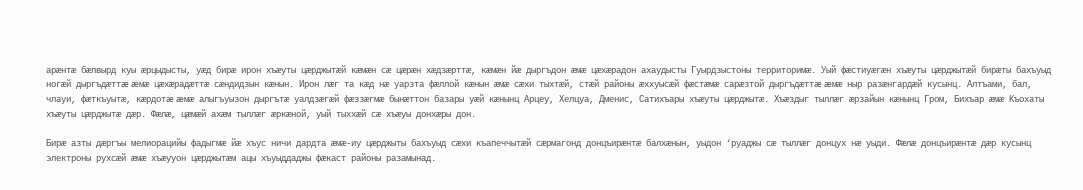арæнтæ бæлвырд куы æрцыдысты, уæд бирæ ирон хъæуты цæрджытæй кæмæн сæ цæрæн хæдзæрттæ, кæмæн йæ дыргъдон æмæ цæхæрадон ахаудысты Гуырдзыстоны территоримæ. Уый фæстиуæгæн хъæуты цæрджытæй бирæты бахъуыд ногæй дыргъдæттæ æмæ цæхæрадæттæ сæндидзын кæнын. Ирон лæг та кæд нæ уарзта фæллой кæнын æмæ сæхи тыхтæй, стæй районы æххуысæй фæстæмæ сарæзтой дыргъдæттæ æмæ ныр разæнгардæй кусынц. Алтъами, бал, члауи, фæткъуытæ, кæрдотæ æмæ алыгъуызон дыргътæ уалдзæгæй фæззæгмæ бынæттон базары уæй кæнынц Арцеу, Хелцуа, Дменис, Сатихъары хъæуты цæрджытæ. Хъæздыг тыллæг æрзайын кæнынц Гром, Бихъар æмæ Къохаты хъæуты цæрджытæ дæр. Фæлæ, цæмæй ахæм тыллæг æркæной, уый тыххæй сæ хъæуы донхæры дон.

Бирæ азты дæргъы мелиорацийы фадыгмæ йæ хъус ничи дардта æмæ-иу цæрджыты бахъуыд сæхи къапеччытæй сæрмагонд донцъирæнтæ балхæнын, уыдон ‘руаджы сæ тыллæг донцух нæ уыди. Фæлæ донцъирæнтæ дæр кусынц электроны рухсæй æмæ хъæууон цæрджытæм ацы хъуыддаджы фæкаст районы разамынад.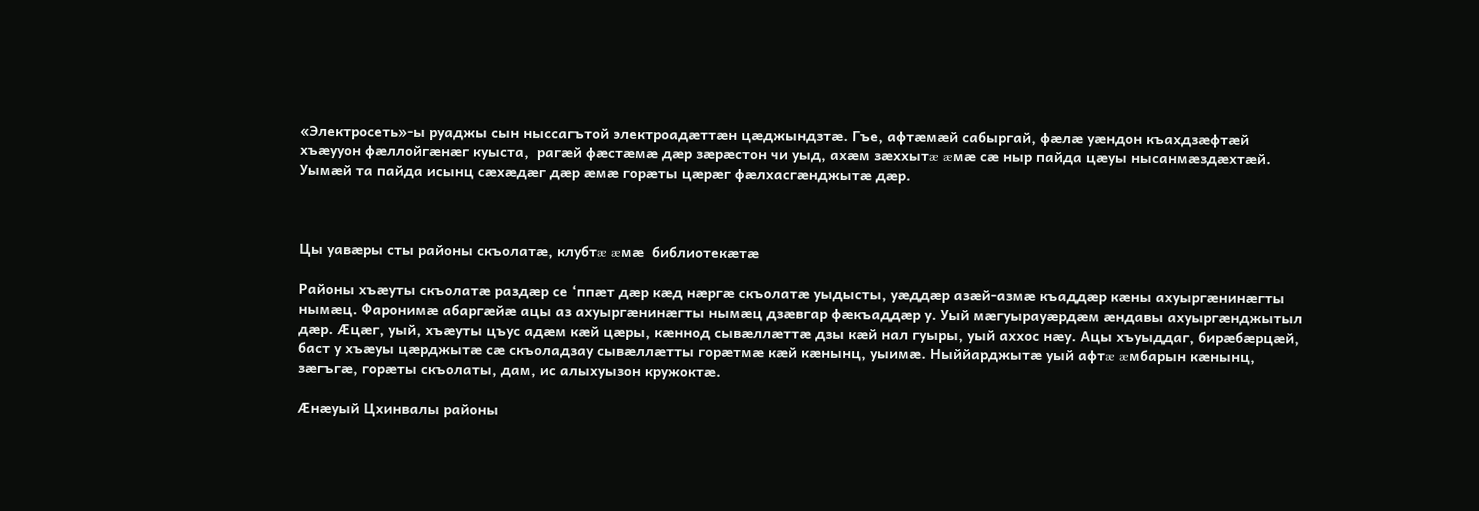«Электросеть»-ы руаджы сын ныссагътой электроадæттæн цæджындзтæ. Гъе, афтæмæй сабыргай, фæлæ уæндон къахдзæфтæй хъæууон фæллойгæнæг куыста,  рагæй фæстæмæ дæр зæрæстон чи уыд, ахæм зæххытæ æмæ сæ ныр пайда цæуы нысанмæздæхтæй. Уымæй та пайда исынц сæхæдæг дæр æмæ горæты цæрæг фæлхасгæнджытæ дæр.



Цы уавæры сты районы скъолатæ, клубтæ æмæ  библиотекæтæ

Районы хъæуты скъолатæ раздæр се ‘ппæт дæр кæд нæргæ скъолатæ уыдысты, уæддæр азæй-азмæ къаддæр кæны ахуыргæнинæгты нымæц. Фаронимæ абаргæйæ ацы аз ахуыргæнинæгты нымæц дзæвгар фæкъаддæр у. Уый мæгуырауæрдæм æндавы ахуыргæнджытыл дæр. Æцæг, уый, хъæуты цъус адæм кæй цæры, кæннод сывæллæттæ дзы кæй нал гуыры, уый аххос нæу. Ацы хъуыддаг, бирæбæрцæй, баст у хъæуы цæрджытæ сæ скъоладзау сывæллæтты горæтмæ кæй кæнынц, уыимæ. Ныййарджытæ уый афтæ æмбарын кæнынц, зæгъгæ, горæты скъолаты, дам, ис алыхуызон кружоктæ.

Æнæуый Цхинвалы районы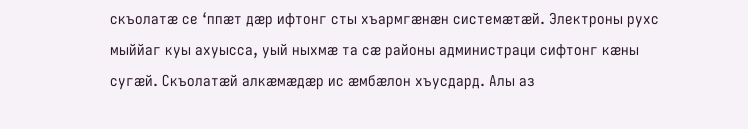скъолатæ се ‘ппæт дæр ифтонг сты хъармгæнæн системæтæй. Электроны рухс мыййаг куы ахуысса, уый ныхмæ та сæ районы администраци сифтонг кæны сугæй. Скъолатæй алкæмæдæр ис æмбæлон хъусдард. Алы аз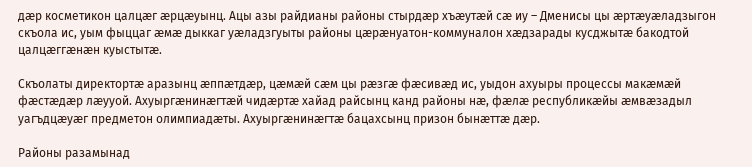дæр косметикон цалцæг æрцæуынц. Ацы азы райдианы районы стырдæр хъæутæй сæ иу – Дменисы цы æртæуæладзыгон скъола ис, уым фыццаг æмæ дыккаг уæладзгуыты районы цæрæнуатон-коммуналон хæдзарады кусджытæ бакодтой цалцæггæнæн куыстытæ.

Скъолаты директортæ аразынц æппæтдæр, цæмæй сæм цы рæзгæ фæсивæд ис, уыдон ахуыры процессы макæмæй фæстæдæр лæууой. Ахуыргæнинæгтæй чидæртæ хайад райсынц канд районы нæ, фæлæ республикæйы æмвæзадыл уагъдцæуæг предметон олимпиадæты. Ахуыргæнинæгтæ бацахсынц призон бынæттæ дæр.

Районы разамынад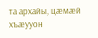та архайы, цæмæй хъæууон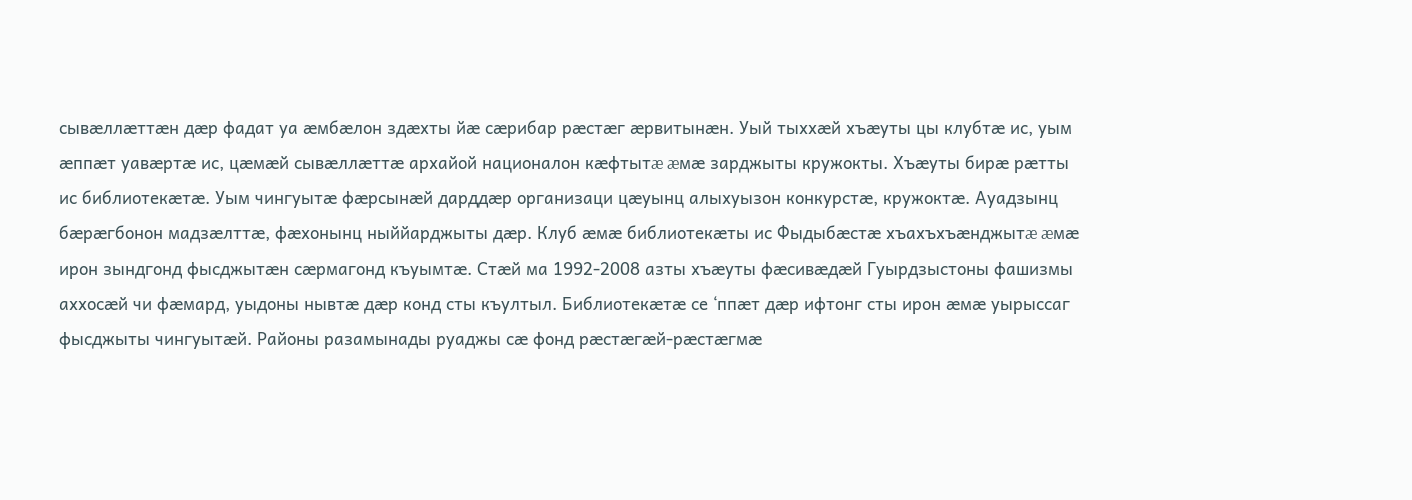сывæллæттæн дæр фадат уа æмбæлон здæхты йæ сæрибар рæстæг æрвитынæн. Уый тыххæй хъæуты цы клубтæ ис, уым æппæт уавæртæ ис, цæмæй сывæллæттæ архайой националон кæфтытæ æмæ зарджыты кружокты. Хъæуты бирæ рæтты ис библиотекæтæ. Уым чингуытæ фæрсынæй дарддæр организаци цæуынц алыхуызон конкурстæ, кружоктæ. Ауадзынц бæрæгбонон мадзæлттæ, фæхонынц ныййарджыты дæр. Клуб æмæ библиотекæты ис Фыдыбæстæ хъахъхъæнджытæ æмæ ирон зындгонд фысджытæн сæрмагонд къуымтæ. Стæй ма 1992-2008 азты хъæуты фæсивæдæй Гуырдзыстоны фашизмы аххосæй чи фæмард, уыдоны нывтæ дæр конд сты къултыл. Библиотекæтæ се ‘ппæт дæр ифтонг сты ирон æмæ уырыссаг фысджыты чингуытæй. Районы разамынады руаджы сæ фонд рæстæгæй-рæстæгмæ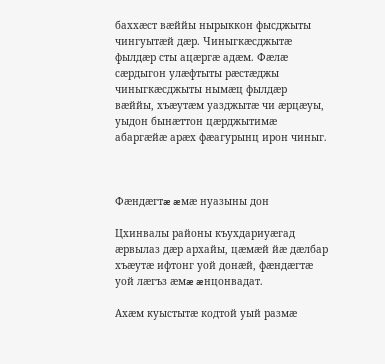баххæст вæййы нырыккон фысджыты чингуытæй дæр. Чиныгкæсджытæ фылдæр сты ацæргæ адæм. Фæлæ  сæрдыгон улæфтыты рæстæджы чиныгкæсджыты нымæц фылдæр вæййы, хъæутæм уазджытæ чи æрцæуы, уыдон бынæттон цæрджытимæ абаргæйæ арæх фæагурынц ирон чиныг.



Фæндæгтæ æмæ нуазыны дон

Цхинвалы районы къухдариуæгад æрвылаз дæр архайы, цæмæй йæ дæлбар хъæутæ ифтонг уой донæй, фæндæгтæ уой лæгъз æмæ æнцонвадат.

Ахæм куыстытæ кодтой уый размæ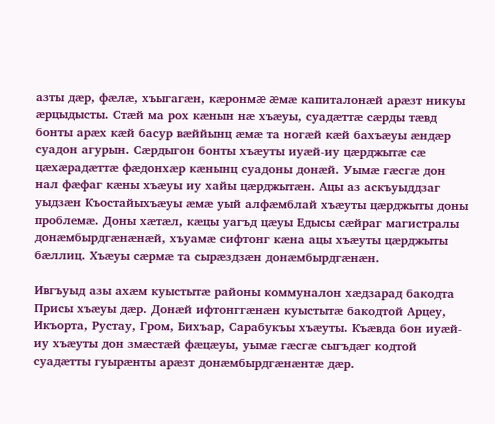азты дæр, фæлæ, хъыгагæн, кæронмæ æмæ капиталонæй арæзт никуы æрцыдысты. Стæй ма рох кæнын нæ хъæуы, суадæттæ сæрды тæвд бонты арæх кæй басур вæййынц æмæ та ногæй кæй бахъæуы æндæр суадон агурын. Сæрдыгон бонты хъæуты иуæй-иу цæрджытæ сæ цæхæрадæттæ фæдонхæр кæнынц суадоны донæй. Уымæ гæсгæ дон нал фæфаг кæны хъæуы иу хайы цæрджытæн. Ацы аз аскъуыддзаг уыдзæн Къостайыхъæуы æмæ уый алфæмблай хъæуты цæрджыты доны проблемæ. Доны хæтæл, кæцы уагъд цæуы Едысы сæйраг магистралы донæмбырдгæнæнæй, хъуамæ сифтонг кæна ацы хъæуты цæрджыты бæллиц. Хъæуы сæрмæ та сырæздзæн донæмбырдгæнæн.

Ивгъуыд азы ахæм куыстытæ районы коммуналон хæдзарад бакодта Присы хъæуы дæр. Донæй ифтонггæнæн куыстытæ бакодтой Арцеу, Икъорта, Рустау, Гром, Бихъар, Сарабукъы хъæуты. Къæвда бон иуæй-иу хъæуты дон змæстæй фæцæуы, уымæ гæсгæ сыгъдæг кодтой суадæтты гуырæнты арæзт донæмбырдгæнæнтæ дæр.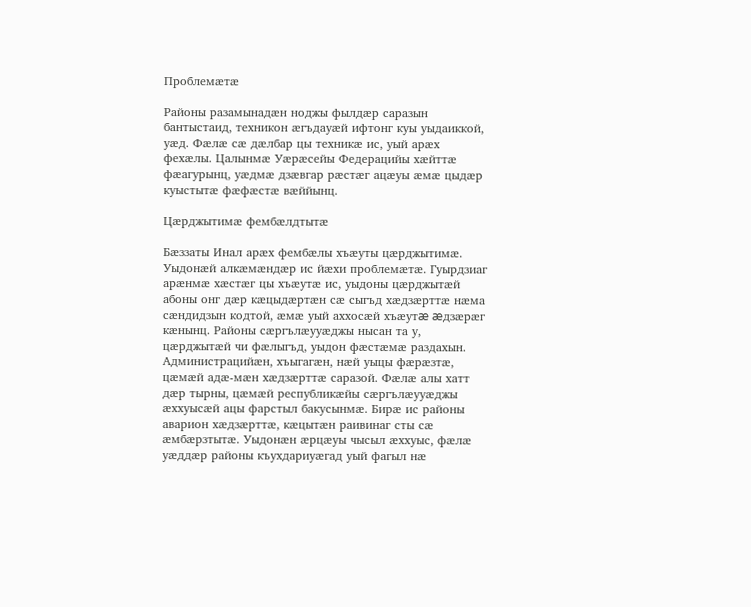Проблемæтæ

Районы разамынадæн ноджы фылдæр саразын бантыстаид, техникон æгъдауæй ифтонг куы уыдаиккой, уæд. Фæлæ сæ дæлбар цы техникæ ис, уый арæх фехæлы. Цалынмæ Уæрæсейы Федерацийы хæйттæ фæагурынц, уæдмæ дзæвгар рæстæг ацæуы æмæ цыдæр куыстытæ фæфæстæ вæййынц.

Цæрджытимæ фембæлдтытæ

Бæззаты Инал арæх фембæлы хъæуты цæрджытимæ. Уыдонæй алкæмæндæр ис йæхи проблемæтæ. Гуырдзиаг арæнмæ хæстæг цы хъæутæ ис, уыдоны цæрджытæй абоны онг дæр кæцыдæртæн сæ сыгъд хæдзæрттæ нæма сæндидзын кодтой, æмæ уый аххосæй хъæутæ æдзæрæг кæнынц. Районы сæргълæууæджы нысан та у, цæрджытæй чи фæлыгъд, уыдон фæстæмæ раздахын. Администрацийæн, хъыгагæн, нæй уыцы фæрæзтæ, цæмæй адæ-мæн хæдзæрттæ саразой. Фæлæ алы хатт дæр тырны, цæмæй республикæйы сæргълæууæджы æххуысæй ацы фарстыл бакусынмæ. Бирæ ис районы аварион хæдзæрттæ, кæцытæн раивинаг сты сæ æмбæрзтытæ. Уыдонæн æрцæуы чысыл æххуыс, фæлæ уæддæр районы къухдариуæгад уый фагыл нæ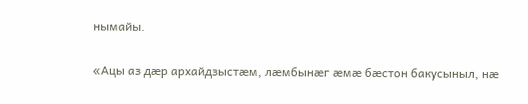нымайы.

«Ацы аз дæр архайдзыстæм, лæмбынæг æмæ бæстон бакусыныл, нæ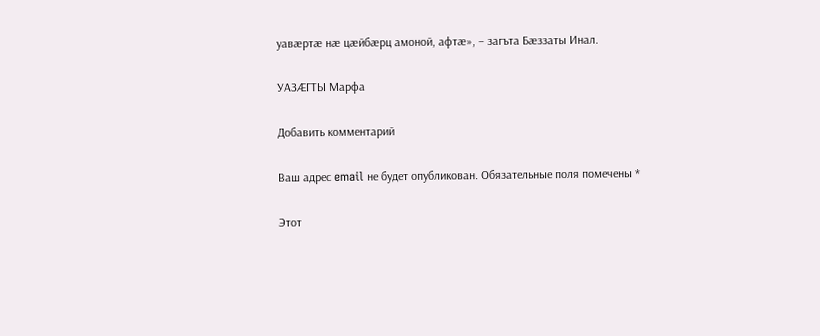уавæртæ нæ цæйбæрц амоной, афтæ», – загъта Бæззаты Инал.

УАЗÆГТЫ Марфа

Добавить комментарий

Ваш адрес email не будет опубликован. Обязательные поля помечены *

Этот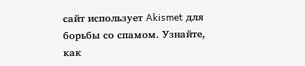сайт использует Akismet для борьбы со спамом. Узнайте, как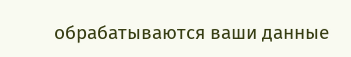обрабатываются ваши данные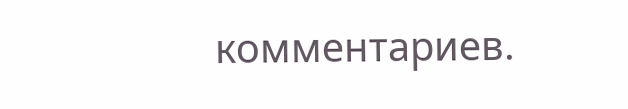комментариев.